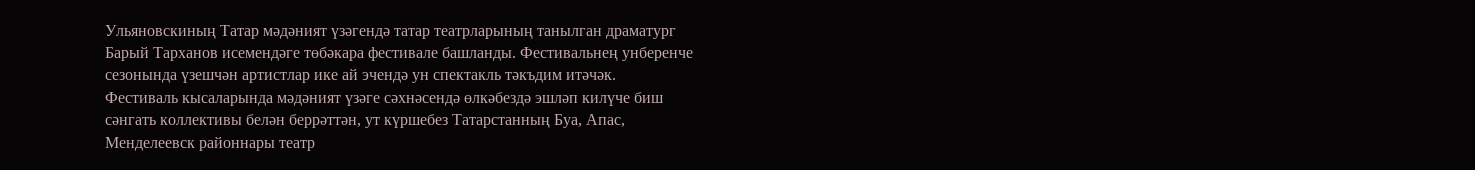Ульяновскиның Татар мәдәният үзәгендә татар театрларының танылган драматург Барый Тарханов исемендәге төбәкара фестивале башланды. Фестивальнең унберенче сезонында үзешчән артистлар ике ай эчендә ун спектакль тәкъдим итәчәк.
Фестиваль кысаларында мәдәният үзәге сәхнәсендә өлкәбездә эшләп килүче биш сәнгать коллективы белән беррәттән, ут күршебез Татарстанның Буа, Апас, Менделеевск районнары театр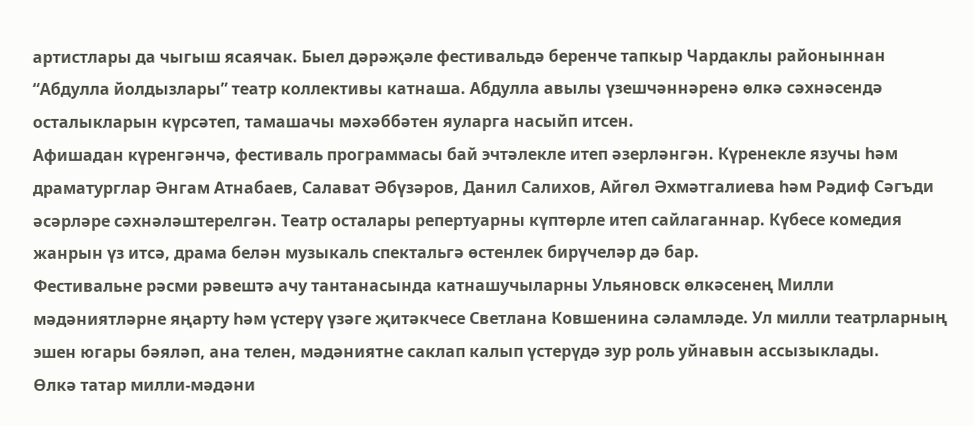артистлары да чыгыш ясаячак. Быел дәрәҗәле фестивальдә беренче тапкыр Чардаклы районыннан “Абдулла йолдызлары” театр коллективы катнаша. Абдулла авылы үзешчәннәренә өлкә сәхнәсендә осталыкларын күрсәтеп, тамашачы мәхәббәтен яуларга насыйп итсен.
Афишадан күренгәнчә, фестиваль программасы бай эчтәлекле итеп әзерләнгән. Күренекле язучы һәм драматурглар Әнгам Атнабаев, Салават Әбүзәров, Данил Салихов, Айгөл Әхмәтгалиева һәм Рәдиф Сәгъди әсәрләре сәхнәләштерелгән. Театр осталары репертуарны күптөрле итеп сайлаганнар. Күбесе комедия жанрын үз итсә, драма белән музыкаль спектальгә өстенлек бирүчеләр дә бар.
Фестивальне рәсми рәвештә ачу тантанасында катнашучыларны Ульяновск өлкәсенең Милли мәдәниятләрне яңарту һәм үстерү үзәге җитәкчесе Светлана Ковшенина сәламләде. Ул милли театрларның эшен югары бәяләп, ана телен, мәдәниятне саклап калып үстерүдә зур роль уйнавын ассызыклады.
Өлкә татар милли-мәдәни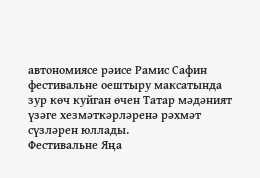автономиясе рәисе Рамис Сафин фестивальне оештыру максатында зур көч куйган өчен Татар мәдәният үзәге хезмәткәрләренә рәхмәт сүзләрен юллады.
Фестивальне Яңа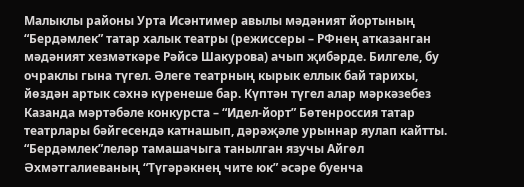Малыклы районы Урта Исәнтимер авылы мәдәният йортының “Бердәмлек” татар халык театры (режиссеры – РФнең атказанган мәдәният хезмәткәре Рәйсә Шакурова) ачып җибәрде. Билгеле, бу очраклы гына түгел. Әлеге театрның кырык еллык бай тарихы, йөздән артык сәхнә күренеше бар. Күптән түгел алар мәркәзебез Казанда мәртәбәле конкурста – “Идел-йорт” Бөтенроссия татар театрлары бәйгесендә катнашып, дәрәҗәле урыннар яулап кайтты.
“Бердәмлек”леләр тамашачыга танылган язучы Айгөл Әхмәтгалиеваның “Түгәрәкнең чите юк” әсәре буенча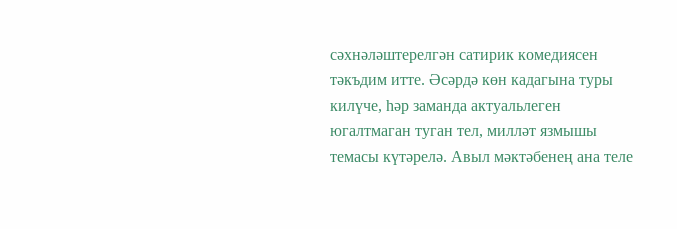сәхнәләштерелгән сатирик комедиясен тәкъдим итте. Әсәрдә көн кадагына туры килүче, һәр заманда актуальлеген югалтмаган туган тел, милләт язмышы темасы күтәрелә. Авыл мәктәбенең ана теле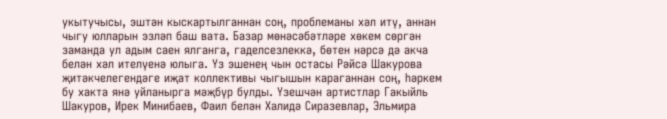укытучысы, эштән кыскартылганнан соң, проблеманы хәл итү, аннан чыгу юлларын эзләп баш вата. Базар мөнәсәбәтләре хөкем сөргән заманда ул адым саен ялганга, гаделсезлеккә, бөтен нәрсә дә акча белән хәл ителүенә юлыга. Үз эшенең чын остасы Рәйсә Шакурова җитәкчелегендәге иҗат коллективы чыгышын караганнан соң, һәркем бу хакта янә уйланырга мәҗбүр булды. Үзешчән артистлар Гакыйль Шакуров, Ирек Минибаев, Фаил белән Халидә Сиразевлар, Эльмира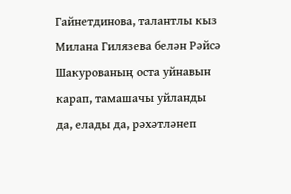Гайнетдинова, талантлы кыз Милана Гилязева белән Рәйсә Шакурованың оста уйнавын карап, тамашачы уйланды да, елады да, рәхәтләнеп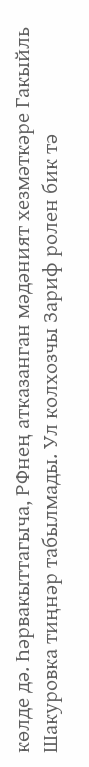көлде дә. Һәрвакыттагыча, РФнең атказанган мәдәният хезмәткәре Гакыйль Шакуровка тиңнәр табылмады. Ул колхозчы Зариф ролен бик тә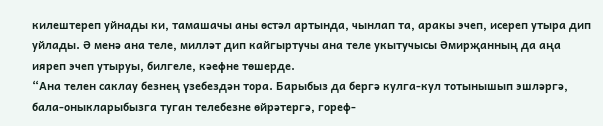килештереп уйнады ки, тамашачы аны өстәл артында, чынлап та, аракы эчеп, исереп утыра дип уйлады. Ә менә ана теле, милләт дип кайгыртучы ана теле укытучысы Әмирҗанның да аңа ияреп эчеп утыруы, билгеле, кәефне төшерде.
“Ана телен саклау безнең үзебездән тора. Барыбыз да бергә кулга-кул тотынышып эшләргә, бала-оныкларыбызга туган телебезне өйрәтергә, гореф-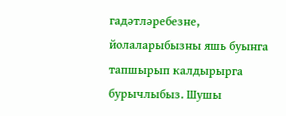гадәтләребезне, йолаларыбызны яшь буынга тапшырып калдырырга бурычлыбыз. Шушы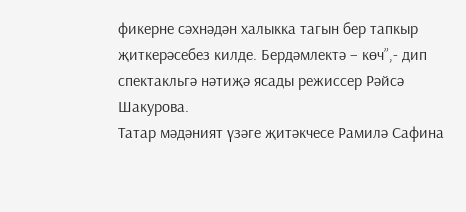фикерне сәхнәдән халыкка тагын бер тапкыр җиткерәсебез килде. Бердәмлектә – көч”,- дип спектакльгә нәтиҗә ясады режиссер Рәйсә Шакурова.
Татар мәдәният үзәге җитәкчесе Рамилә Сафина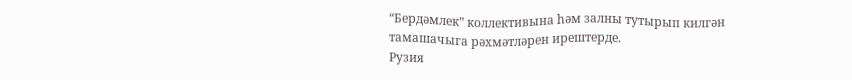“Бердәмлек” коллективына һәм залны тутырып килгән тамашачыга рәхмәтләрен ирештерде.
Рузия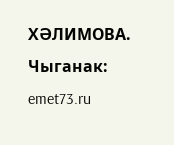ХӘЛИМОВА.
Чыганак: emet73.ru